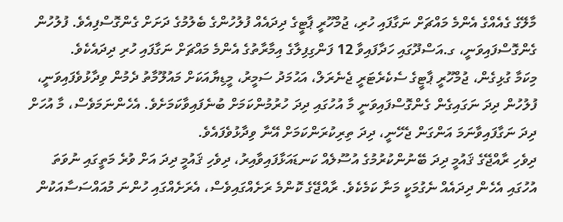މާލޭގެ ގެއެއްގެ އެންމެ މައްޗަށް ނަގާފައި ހުރި، ޖުމްހޫރީ ޕާޓީގެ ދިދައެއް ފުލުހުންގެ ބެލުމުގެ ދަށަށް ގެންގޮސްފިއެވެ. ފުލުހުން ގެންގޮސްފައިވަނީ، ގ.އަސްދޫގައި ހަދާފައިވާ 12 ފަންގިފިލާގެ އިމާރާތުގެ އެންމެ މައްޗަށް ނަގާފައި ހުރި ދިދައެކެވެ.
މިކަމާ ގުޅިގެން، ޖުމްހޫރީ ޕާޓީގެ ސެކެރެޓަރީ ޖެނެރަލް، އަޙުމަދު ސަމީރު، މީޑިޔާއަކަށް މައުލޫމާތު ދެމުން ވިދާޅުވެފައިވަނީ، ފުލުހުން ދިދަ ނަގައިގެން ގެންގޮސްފައިވަނީ މާ އުހުގައި ދިދަ ހުރުމުންކަމަށް ބުނެފައިވާކަމަށެވެ. އެހެންނަމަވެސް، މާ އުހަށް ދިދަ ނަގާފައިވާނަމަ އަންގަން ޖެހޭނީ، ދިދަ ތިރިކުރަންކަމަށް އޭނާ ވިދާޅުވެފައެވެ.
ދިވެހި ރާއްޖޭގެ ޤައުމީ ދިދަ ބޭނުންކުރުމުގެ އުސޫލެއް ކަނޑައަޅާފައިވާއިރު، ދިވެހި ޤައުމީ ދިދަ އަށް ވުރެ މަތީގައި ނުވަތަ އުހުގައި އެހެން ދިދައެއް ނެގުމަކީ މަނާ ކަމެކެވެ. ރާއްޖޭގެ ކޮންމެ ރަށެއްގައިވެސް، އެރަށެއްގައި ހުންނަ މުއައްސަސާއަކުން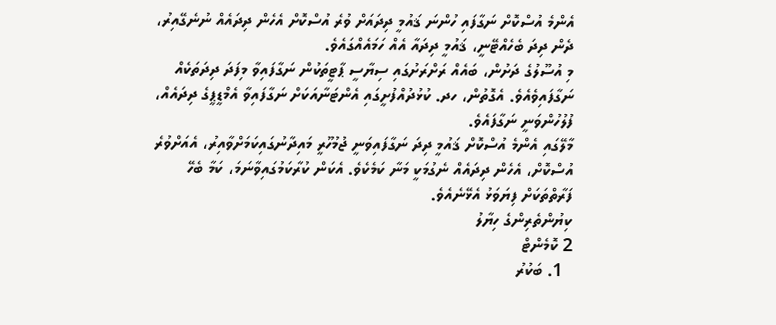އެންމެ އުސްކޮށް ނަގާފައި ހުންނަ ޤައުމީ ދިދައަށް ވުރެ އުސްކޮށް އެހެން ދިދައެއް ނުނެގޭއިރު، ދެން ދިދަ ބެހެއްޓޭނީ، ޤައުމީ ދިދައާ އެއް ހަމައެއްގައެވެ.
މި އުސޫލުގެ ދަށުން، ބައެއް ރަށްރަށުގައި ސިޔާސީ ޕާޓީތަކުން ނަގާފައިވާ މިފަދަ ދިދަތަކެއް ނަގާފައިވެއެވެ. އެގޮތުން، ހދ. ކުޅުދުއްފުށީގައި އެންޓަނާއަކަށް ނަގާފައިވާ އެމްޑީޕީގެ ދިދައެއް، ފުލުހުންވަނީ ނަގާފައެވެ.
މާލޭގައި އެންމެ އުސްކޮށް ޤައުމީ ދިދަ ނަގާފައިވަނީ ޖުމުހޫރީ މައިދާނުގައިކަމަށްވާއިރު، އެއަށްވުރެ އުސްކޮށް، އެހެން ދިދައެއް ނެގުމަކީ މަނާ ކަމެކެވެ. އެކަން ކުރާކަމުގައިވާނަމަ، ކަމާ ބެހޭ ފަރާތްތަކަށް ފިޔަވަޅު އެޅޭނެއެވެ.
ކިޔުންތެރިންގެ ހިޔާލު
2 ކޮމެންޓް
  1. ބަކުރު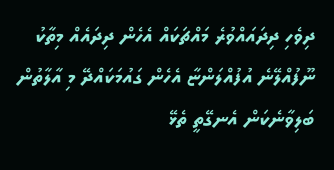ދިވެހި ދިދައައްވުރެ މައްޗަކައް އެހެން ދިދައެއް މިތާކު ނޫފުއްލޭނެ އުފުއްލަންޏާ އެހެން ގައުމަކައްދޭ މި އާލާތުން ބަލިވާނެކަން އެނގޭތީ ތެޅޭ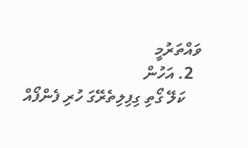ވައްތަރުމީ
  2. އަހުން
    ކަލޭ ގޯތި ގިފިލިތެރޭގަ ހުރި ފެންފޯއް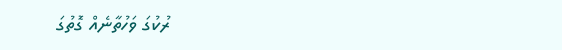ރުކުގަ ވަހުތާނެއް ގޮތުގަ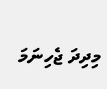މިދިދަ ޖެހިނަމަ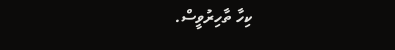ކިހާ ތާހިރުވީސް.